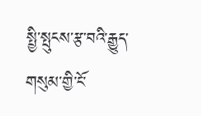སྤྱི་སྤུངས་རྩ་བའི་རྒྱུད་གསུམ་གྱི་ངོ་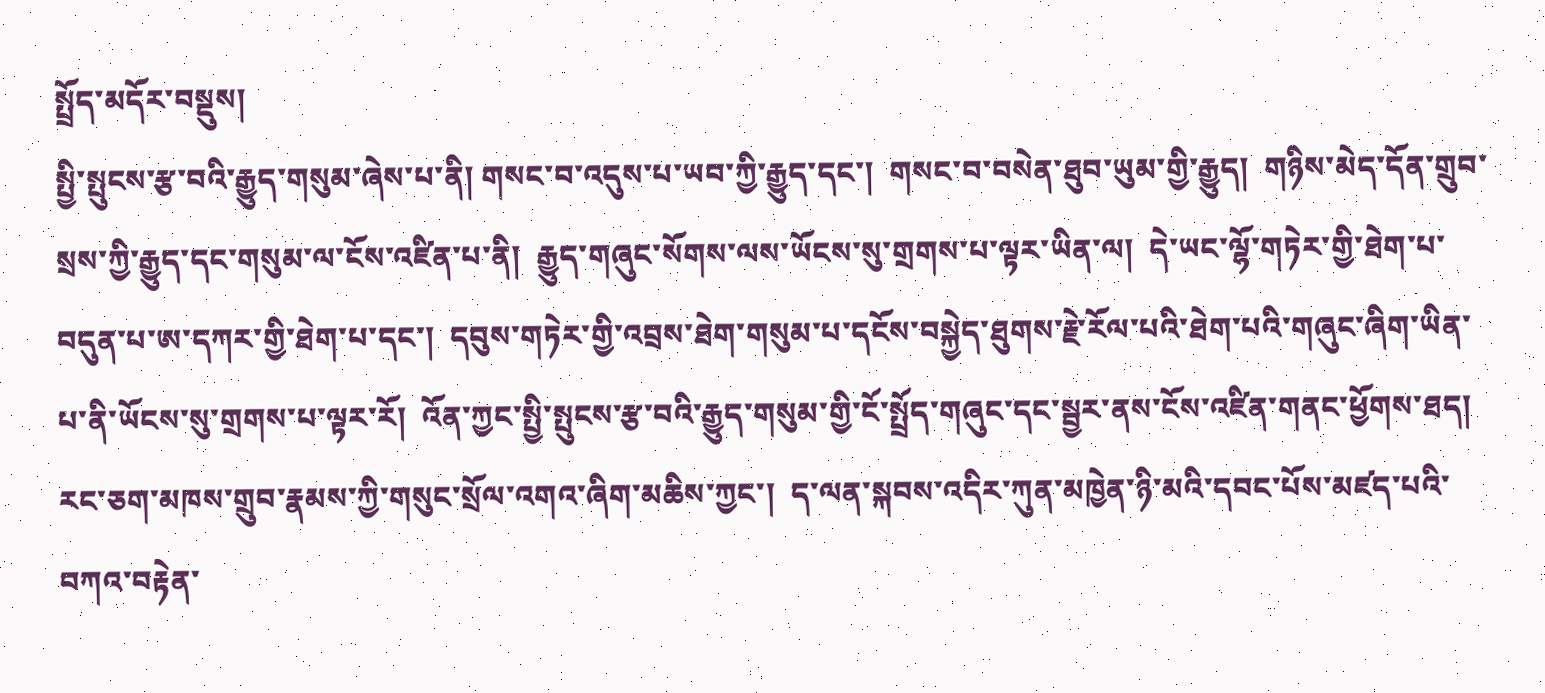སྤྲོད་མདོར་བསྡུས།
སྤྱི་སྤུངས་རྩ་བའི་རྒྱུད་གསུམ་ཞེས་པ་ནི། གསང་བ་འདུས་པ་ཡབ་ཀྱི་རྒྱུད་དང་།  གསང་བ་བསེན་ཐུབ་ཡུམ་གྱི་རྒྱུད།  གཉིས་མེད་དོན་གྲུབ་སྲས་ཀྱི་རྒྱུད་དང་གསུམ་ལ་ངོས་འཛིན་པ་ནི།  རྒྱུད་གཞུང་སོགས་ལས་ཡོངས་སུ་གྲགས་པ་ལྟར་ཡིན་ལ།  དེ་ཡང་ལྷོ་གཏེར་གྱི་ཐེག་པ་བདུན་པ་ཨ་དཀར་གྱི་ཐེག་པ་དང་།  དབུས་གཏེར་གྱི་འབྲས་ཐེག་གསུམ་པ་དངོས་བསྐྱེད་ཐུགས་རྗེ་རོལ་པའི་ཐེག་པའི་གཞུང་ཞིག་ཡིན་པ་ནི་ཡོངས་སུ་གྲགས་པ་ལྟར་རོ།  འོན་ཀྱང་སྤྱི་སྤུངས་རྩ་བའི་རྒྱུད་གསུམ་གྱི་ངོ་སྤྲོད་གཞུང་དང་སྦྱར་ནས་ངོས་འཛིན་གནང་ཕྱོགས་ཐད།  རང་ཅག་མཁས་གྲུབ་རྣམས་ཀྱི་གསུང་སྲོལ་འགའ་ཞིག་མཆིས་ཀྱང་།  ད་ལན་སྐབས་འདིར་ཀུན་མཁྱེན་ཉི་མའི་དབང་པོས་མཛད་པའི་བཀའ་བརྟེན་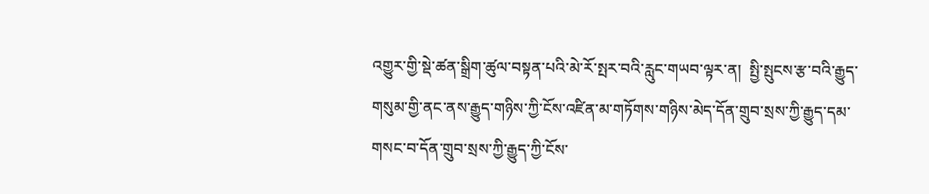འགྱུར་གྱི་སྡེ་ཚན་སྒྲིག་ཚུལ་བསྟན་པའི་མེ་རོ་སྤར་བའི་རླུང་གཡབ་ལྟར་ན།  སྤྱི་སྤུངས་རྩ་བའི་རྒྱུད་གསུམ་གྱི་ནང་ནས་རྒྱུད་གཉིས་ཀྱི་ངོས་འཛིན་མ་གཏོགས་གཉིས་མེད་དོན་གྲུབ་སྲས་ཀྱི་རྒྱུད་དམ་གསང་བ་དོན་གྲུབ་སྲས་ཀྱི་རྒྱུད་ཀྱི་ངོས་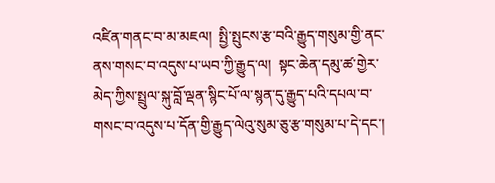འཛིན་གནང་བ་མ་མཇལ།  སྤྱི་སྤུངས་རྩ་བའི་རྒྱུད་གསུམ་གྱི་ནང་ནས་གསང་བ་འདུས་པ་ཡབ་ཀྱི་རྒྱུད་ལ།  སྟང་ཆེན་དམུ་ཚ་གྱེར་མེད་ཀྱིས་སྤྲུལ་སྐུ་བློ་ལྡན་སྙིང་པོ་ལ་སྙན་དུ་རྒྱུད་པའི་དཔལ་བ་གསང་བ་འདུས་པ་དོན་གྱི་རྒྱུད་ལེའུ་སུམ་ཅུ་རྩ་གསུམ་པ་དེ་དང་།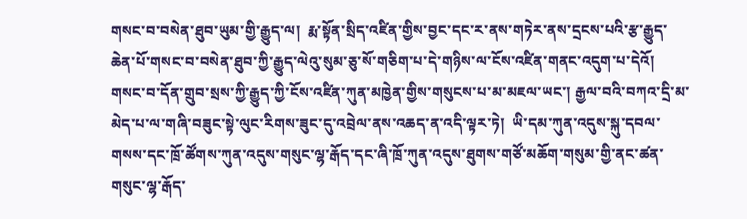གསང་བ་བསེན་ཐུབ་ཡུམ་གྱི་རྒྱུད་ལ།  རྨ་སྟོན་སྲིད་འཛིན་གྱིས་བྱང་དང་ར་ནས་གཏེར་ནས་དྲངས་པའི་རྩ་རྒྱུད་ཆེན་པོ་གསང་བ་བསེན་ཐུབ་ཀྱི་རྒྱུད་ལེའུ་སུམ་ཅུ་སོ་གཅིག་པ་དེ་གཉིས་ལ་ངོས་འཛིན་གནང་འདུག་པ་དེའོ། གསང་བ་དོན་གྲུབ་སྲས་ཀྱི་རྒྱུད་ཀྱི་ངོས་འཛིན་ཀུན་མཁྱེན་གྱིས་གསུངས་པ་མ་མཇལ་ཡང་། རྒྱལ་བའི་བཀའ་དྲི་མ་མེད་པ་ལ་གཞི་བཟུང་སྟེ་ལུང་རིགས་ཟུང་དུ་འབྲེལ་ནས་འཆད་ན་འདི་ལྟར་ཏེ།  ཡི་དམ་ཀུན་འདུས་སྐུ་དབལ་གསས་དང་ཁྲོ་ཚོགས་ཀུན་འདུས་གསུང་ལྷ་རྒོད་དང་ཞི་ཁྲོ་ཀུན་འདུས་ཐུགས་གཙོ་མཆོག་གསུམ་གྱི་ནང་ཚན་གསུང་ལྷ་རྒོད་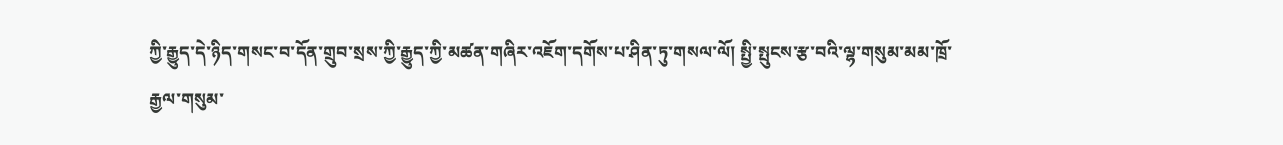ཀྱི་རྒྱུད་དེ་ཉིད་གསང་བ་དོན་གྲུབ་སྲས་ཀྱི་རྒྱུད་ཀྱི་མཚན་གཞིར་འཇོག་དགོས་པ་ཤིན་ཏུ་གསལ་ལོ། སྤྱི་སྤུངས་རྩ་བའི་ལྷ་གསུམ་མམ་ཁྲོ་རྒྱལ་གསུམ་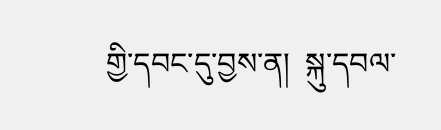གྱི་དབང་དུ་བྱས་ན།  སྐུ་དབལ་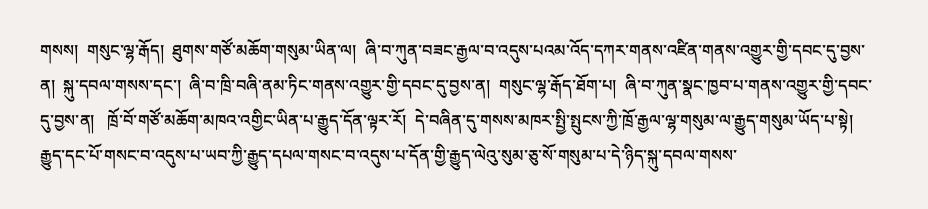གསས།  གསུང་ལྷ་རྒོད།  ཐུགས་གཙོ་མཆོག་གསུམ་ཡིན་ལ།  ཞི་བ་ཀུན་བཟང་རྒྱལ་བ་འདུས་པའམ་འོད་དཀར་གནས་འཛིན་གནས་འགྱུར་གྱི་དབང་དུ་བྱས་ན།  སྐུ་དབལ་གསས་དང་།  ཞི་བ་ཁྲི་བཞི་ནམ་ཏིང་གནས་འགྱུར་གྱི་དབང་དུ་བྱས་ན།  གསུང་ལྷ་རྒོད་ཐོག་པ།  ཞི་བ་ཀུན་སྣང་ཁྱབ་པ་གནས་འགྱུར་གྱི་དབང་དུ་བྱས་ན།   ཁྲོ་བོ་གཙོ་མཆོག་མཁའ་འགྱིང་ཡིན་པ་རྒྱུད་དོན་ལྟར་རོ།  དེ་བཞིན་དུ་གསས་མཁར་སྤྱི་སྤུངས་ཀྱི་ཁྲོ་རྒྱལ་ལྷ་གསུམ་ལ་རྒྱུད་གསུམ་ཡོད་པ་སྟེ།  རྒྱུད་དང་པོ་གསང་བ་འདུས་པ་ཡབ་ཀྱི་རྒྱུད་དཔལ་གསང་བ་འདུས་པ་དོན་གྱི་རྒྱུད་ལེའུ་སུམ་ཅུ་སོ་གསུམ་པ་དེ་ཉིད་སྐུ་དབལ་གསས་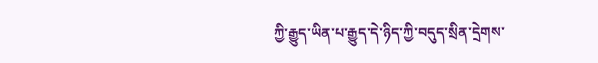ཀྱི་རྒྱུད་ཡིན་པ་རྒྱུད་དེ་ཉིད་ཀྱི་བདུད་སྲིན་དྲེགས་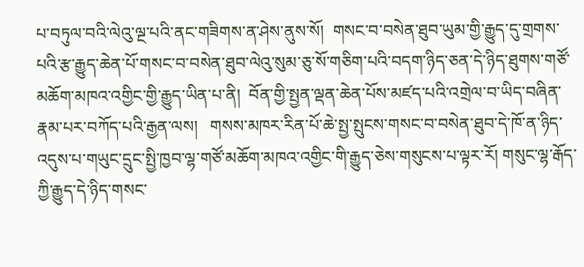པ་བཏུལ་བའི་ལེའུ་ལྔ་པའི་ནང་གཟིགས་ན་ཤེས་ནུས་སོ།  གསང་བ་བསེན་ཐུབ་ཡུམ་གྱི་རྒྱུད་དུ་གྲགས་པའི་རྩ་རྒྱུད་ཆེན་པོ་གསང་བ་བསེན་ཐུབ་ལེའུ་སུམ་ཅུ་སོ་གཅིག་པའི་བདག་ཉིད་ཅན་དེ་ཉིད་ཐུགས་གཙོ་མཆོག་མཁའ་འགྱིང་གྱི་རྒྱུད་ཡིན་པ་ནི།  བོན་གྱི་སྤྱན་ལྡན་ཆེན་པོས་མཛད་པའི་འགྲེལ་བ་ཡིད་བཞིན་རྣམ་པར་བཀོད་པའི་རྒྱན་ལས།   གསས་མཁར་རིན་པོ་ཆེ་སྤྱ་སྤུངས་གསང་བ་བསེན་ཐུབ་དེ་ཁོ་ན་ཉིད་འདུས་པ་གཡུང་དྲུང་སྤྱི་ཁྱབ་ལྷ་གཙོ་མཆོག་མཁའ་འགྱིང་གི་རྒྱུད་ཅེས་གསུངས་པ་ལྟར་རོ། གསུང་ལྷ་རྒོད་ཀྱི་རྒྱུད་དེ་ཉིད་གསང་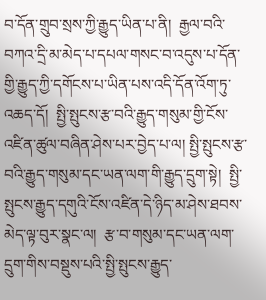བ་དོན་གྲུབ་སྲས་ཀྱི་རྒྱུད་ཡིན་པ་ནི།  རྒྱལ་བའི་བཀའ་དྲི་མ་མེད་པ་དཔལ་གསང་བ་འདུས་པ་དོན་གྱི་རྒྱུད་ཀྱི་དགོངས་པ་ཡིན་པས་འདི་དོན་འོག་ཏུ་འཆད་དོ།  སྤྱི་སྤུངས་རྩ་བའི་རྒྱུད་གསུམ་གྱི་ངོས་འཛིན་ཚུལ་བཞིན་ཤེས་པར་བྱེད་པ་ལ། སྤྱི་སྤུངས་རྩ་བའི་རྒྱུད་གསུམ་དང་ཡན་ལག་གི་རྒྱུད་དྲུག་སྟེ།  སྤྱི་སྤུངས་རྒྱུད་དགུའི་ངོས་འཛིན་དེ་ཉིད་མ་ཤེས་ཐབས་མེད་ལྟ་བུར་སྣང་ལ།  རྩ་བ་གསུམ་དང་ཡན་ལག་དྲུག་གིས་བསྡུས་པའི་སྤྱི་སྤུངས་རྒྱུད་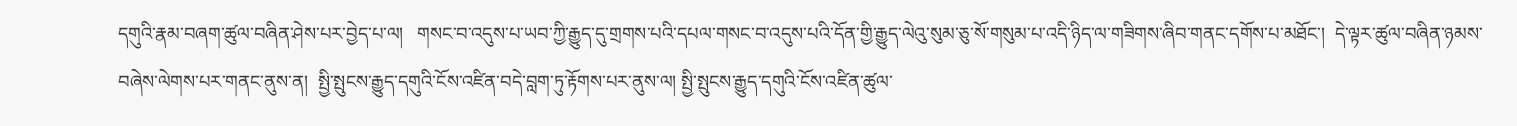དགུའི་རྣམ་བཞག་ཚུལ་བཞིན་ཤེས་པར་བྱེད་པ་ལ།   གསང་བ་འདུས་པ་ཡབ་ཀྱི་རྒྱུད་དུ་གྲགས་པའི་དཔལ་གསང་བ་འདུས་པའི་དོན་གྱི་རྒྱུད་ལེའུ་སུམ་ཅུ་སོ་གསུམ་པ་འདི་ཉིད་ལ་གཟིགས་ཞིབ་གནང་དགོས་པ་མཐོང་།  དེ་ལྟར་ཚུལ་བཞིན་ཉམས་བཞེས་ལེགས་པར་གནང་ནུས་ན།  སྤྱི་སྤུངས་རྒྱུད་དགུའི་ངོས་འཛིན་བདེ་བླག་ཏུ་རྟོགས་པར་ནུས་ལ། སྤྱི་སྤུངས་རྒྱུད་དགུའི་ངོས་འཛིན་ཚུལ་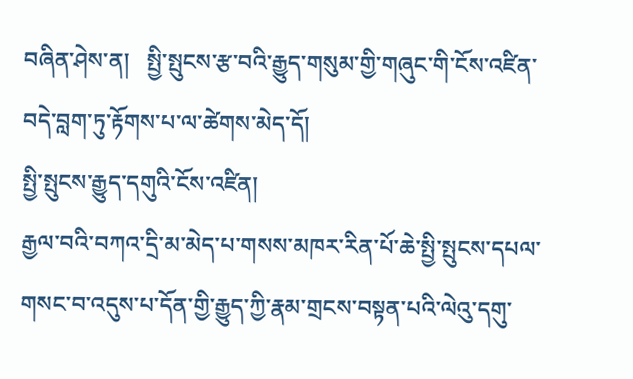བཞིན་ཤེས་ན།   སྤྱི་སྤུངས་རྩ་བའི་རྒྱུད་གསུམ་གྱི་གཞུང་གི་ངོས་འཛིན་བདེ་བླག་ཏུ་རྟོགས་པ་ལ་ཚེགས་མེད་དོ།
སྤྱི་སྤུངས་རྒྱུད་དགུའི་ངོས་འཛིན།
རྒྱལ་བའི་བཀའ་དྲི་མ་མེད་པ་གསས་མཁར་རིན་པོ་ཆེ་སྤྱི་སྤུངས་དཔལ་གསང་བ་འདུས་པ་དོན་གྱི་རྒྱུད་ཀྱི་རྣམ་གྲངས་བསྟན་པའི་ལེའུ་དགུ་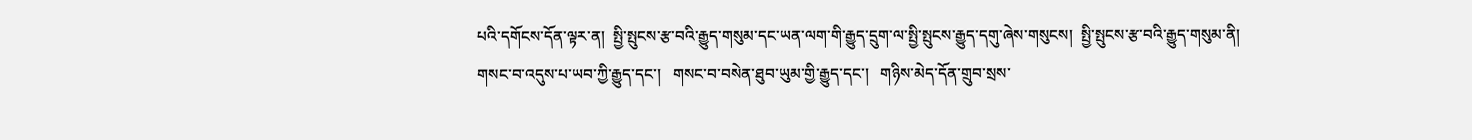པའི་དགོངས་དོན་ལྟར་ན།  སྤྱི་སྤུངས་རྩ་བའི་རྒྱུད་གསུམ་དང་ཡན་ལག་གི་རྒྱུད་དྲུག་ལ་སྤྱི་སྤུངས་རྒྱུད་དགུ་ཞེས་གསུངས།  སྤྱི་སྤུངས་རྩ་བའི་རྒྱུད་གསུམ་ནི།   གསང་བ་འདུས་པ་ཡབ་ཀྱི་རྒྱུད་དང་།   གསང་བ་བསེན་ཐུབ་ཡུམ་གྱི་རྒྱུད་དང་།   གཉིས་མེད་དོན་གྲུབ་སྲས་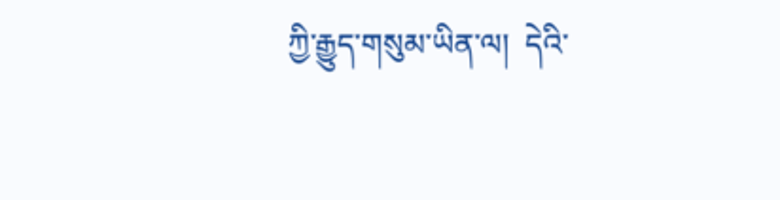ཀྱི་རྒྱུད་གསུམ་ཡིན་ལ།  དེའི་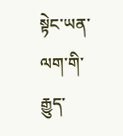སྟེང་ཡན་ལག་གི་རྒྱུད་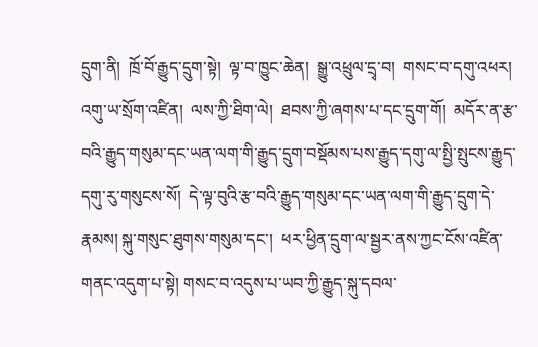དྲུག་ནི།  ཁྲོ་བོ་རྒྱུད་དྲུག་སྟེ།  ལྟ་བ་ཁྱུང་ཆེན།  སྒྱུ་འཕྲུལ་དྲྭ་བ།  གསང་བ་དགུ་འཕར།  འགུ་ཡ་སྲོག་འཛིན།  ལས་ཀྱི་ཐིག་ལེ།  ཐབས་ཀྱི་ཞགས་པ་དང་དྲུག་གོ།  མདོར་ན་རྩ་བའི་རྒྱུད་གསུམ་དང་ཡན་ལག་གི་རྒྱུད་དྲུག་བསྡོམས་པས་རྒྱུད་དགུ་ལ་སྤྱི་སྤུངས་རྒྱུད་དགུ་རུ་གསུངས་སོ།  དེ་ལྟ་བུའི་རྩ་བའི་རྒྱུད་གསུམ་དང་ཡན་ལག་གི་རྒྱུད་དྲུག་དེ་རྣམས། སྐུ་གསུང་ཐུགས་གསུམ་དང་།  ཕར་ཕྱིན་དྲུག་ལ་སྦྱར་ནས་ཀྱང་ངོས་འཛིན་གནང་འདུག་པ་སྟེ། གསང་བ་འདུས་པ་ཡབ་ཀྱི་རྒྱུད་སྐུ་དབལ་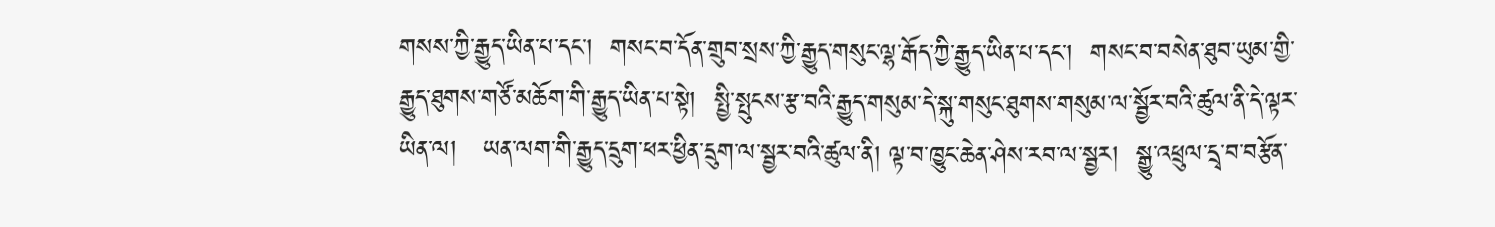གསས་ཀྱི་རྒྱུད་ཡིན་པ་དང་།  གསང་བ་དོན་གྲུབ་སྲས་ཀྱི་རྒྱུད་གསུང་ལྷ་རྒོད་ཀྱི་རྒྱུད་ཡིན་པ་དང་།  གསང་བ་བསེན་ཐུབ་ཡུམ་གྱི་རྒྱུད་ཐུགས་གཙོ་མཆོག་གི་རྒྱུད་ཡིན་པ་སྟེ།  སྤྱི་སྤུངས་རྩ་བའི་རྒྱུད་གསུམ་དེ་སྐུ་གསུང་ཐུགས་གསུམ་ལ་སྦྱོར་བའི་ཚུལ་ནི་དེ་ལྟར་ཡིན་ལ།   ཡན་ལག་གི་རྒྱུད་དྲུག་ཕར་ཕྱིན་དྲུག་ལ་སྦྱར་བའི་ཚུལ་ནི། ལྟ་བ་ཁྱུང་ཆེན་ཤེས་རབ་ལ་སྦྱར།  སྒྱུ་འཕྲུལ་དྲྭ་བ་བརྩོན་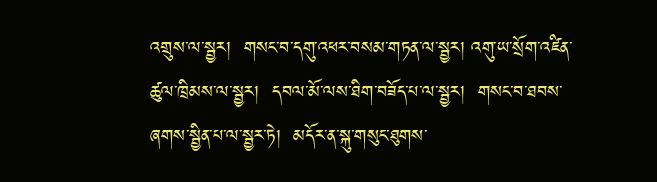འགྲུས་ལ་སྦྱར།  གསང་བ་དགུ་འཕར་བསམ་གཏན་ལ་སྦྱར། འགུ་ཡ་སྲོག་འཛིན་ཚུལ་ཁྲིམས་ལ་སྦྱར།  དབལ་མོ་ལས་ཐིག་བཟོད་པ་ལ་སྦྱར།  གསང་བ་ཐབས་ཞགས་སྦྱིན་པ་ལ་སྦྱར་ཏེ།  མདོར་ན་སྐུ་གསུང་ཐུགས་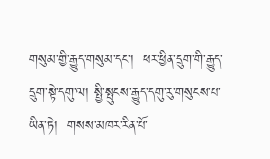གསུམ་གྱི་རྒྱུད་གསུམ་དང་།  ཕར་ཕྱིན་དྲུག་གི་རྒྱུད་དྲུག་སྟེ་དགུ་ལ། སྤྱི་སྤུངས་རྒྱུད་དགུ་རུ་གསུངས་པ་ཡིན་ཏེ།  གསས་མཁར་རིན་པོ་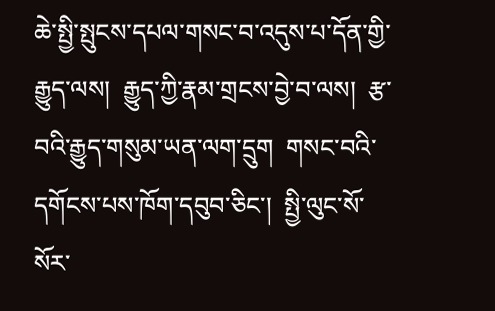ཆེ་སྤྱི་སྤུངས་དཔལ་གསང་བ་འདུས་པ་དོན་གྱི་རྒྱུད་ལས།  རྒྱུད་ཀྱི་རྣམ་གྲངས་བྱེ་བ་ལས།  རྩ་བའི་རྒྱུད་གསུམ་ཡན་ལག་དྲུག  གསང་བའི་དགོངས་པས་ཁོག་དབུབ་ཅིང་།  སྤྱི་ལུང་སོ་སོར་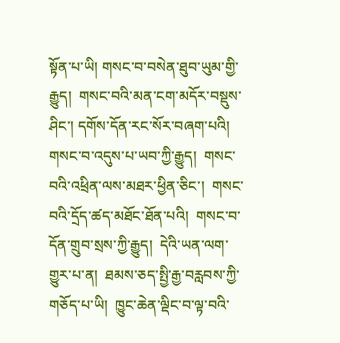སྟོན་པ་ཡི། གསང་བ་བསེན་ཐུབ་ཡུམ་གྱི་རྒྱུད།  གསང་བའི་མན་ངག་མདོར་བསྡུས་ཤིང་། དགོས་དོན་རང་སོར་བཞག་པའི།  གསང་བ་འདུས་པ་ཡབ་ཀྱི་རྒྱུད།  གསང་བའི་འཕྲིན་ལས་མཐར་ཕྱིན་ཅིང་།  གསང་བའི་དྲོད་ཚད་མཐོང་ཐོན་པའི།  གསང་བ་དོན་གྲུབ་སྲས་ཀྱི་རྒྱུད།  དེའི་ཡན་ལག་གྱུར་པ་ན།  ཐམས་ཅད་སྤྱི་རྒྱ་བརླབས་ཀྱི་གཅོད་པ་ཡི།  ཁྱུང་ཆེན་ལྡིང་བ་ལྟ་བའི་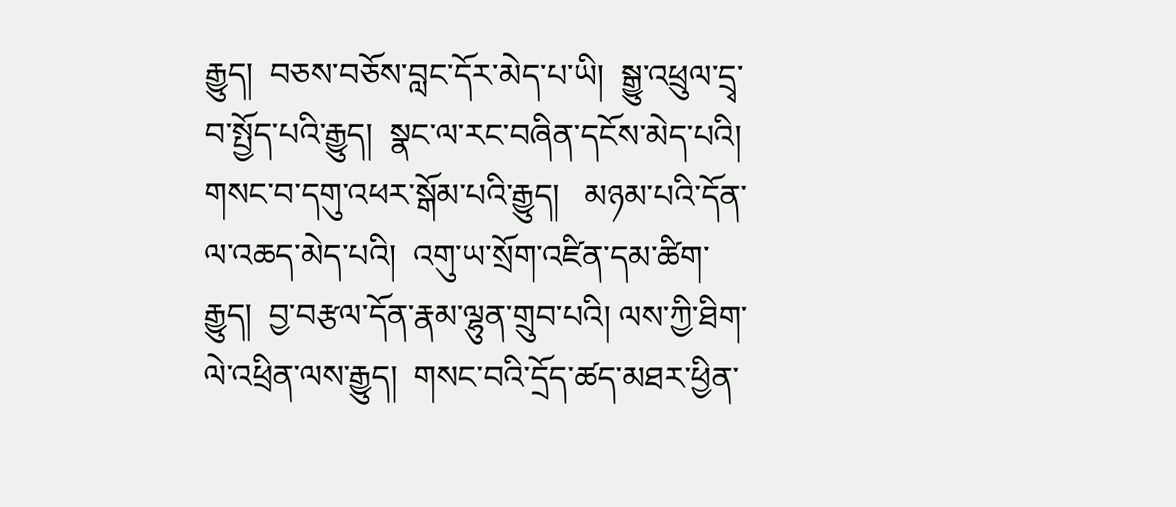རྒྱུད།  བཅས་བཅོས་བླང་དོར་མེད་པ་ཡི།  སྒྱུ་འཕྲུལ་དྲྭ་བ་སྤྱོད་པའི་རྒྱུད།  སྣང་ལ་རང་བཞིན་དངོས་མེད་པའི། གསང་བ་དགུ་འཕར་སྒོམ་པའི་རྒྱུད།   མཉམ་པའི་དོན་ལ་འཆད་མེད་པའི།  འགུ་ཡ་སྲོག་འཛིན་དམ་ཚིག་རྒྱུད།  བྱ་བརྩལ་དོན་རྣམ་ལྷུན་གྲུབ་པའི། ལས་ཀྱི་ཐིག་ལེ་འཕྲིན་ལས་རྒྱུད།  གསང་བའི་དྲོད་ཚད་མཐར་ཕྱིན་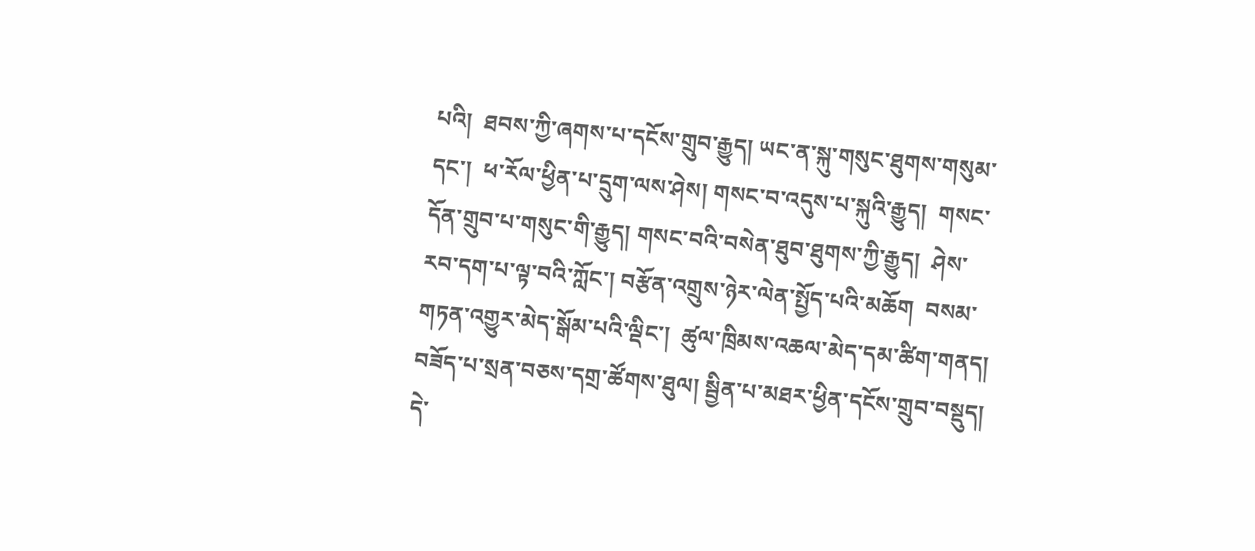པའི།  ཐབས་ཀྱི་ཞགས་པ་དངོས་གྲུབ་རྒྱུད། ཡང་ན་སྐུ་གསུང་ཐུགས་གསུམ་དང་།  ཕ་རོལ་ཕྱིན་པ་དྲུག་ལས་ཤེས། གསང་བ་འདུས་པ་སྐུའི་རྒྱུད།  གསང་དོན་གྲུབ་པ་གསུང་གི་རྒྱུད། གསང་བའི་བསེན་ཐུབ་ཐུགས་ཀྱི་རྒྱུད།  ཤེས་རབ་དག་པ་ལྟ་བའི་ཀློང་། བརྩོན་འགྲུས་ཉེར་ལེན་སྤྱོད་པའི་མཆོག  བསམ་གཏན་འགྱུར་མེད་སྒོམ་པའི་ལྡིང་།  ཚུལ་ཁྲིམས་འཆལ་མེད་དམ་ཚིག་གནད།  བཟོད་པ་སྲན་བཅས་དགྲ་ཚོགས་ཐུལ། སྦྱིན་པ་མཐར་ཕྱིན་དངོས་གྲུབ་བསྡུད།  དེ་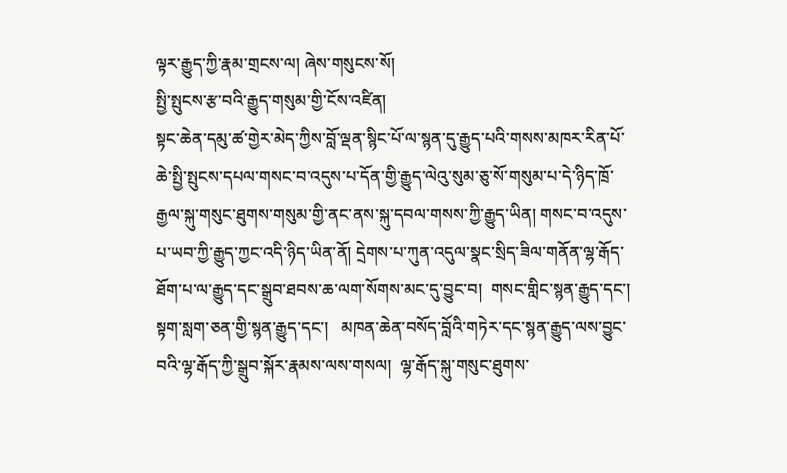ལྟར་རྒྱུད་ཀྱི་རྣམ་གྲངས་ལ། ཞེས་གསུངས་སོ།
སྤྱི་སྤུངས་རྩ་བའི་རྒྱུད་གསུམ་གྱི་ངོས་འཛིན།
སྟང་ཆེན་དམུ་ཚ་གྱེར་མེད་ཀྱིས་བློ་ལྡན་སྙིང་པོ་ལ་སྙན་དུ་རྒྱུད་པའི་གསས་མཁར་རིན་པོ་ཆེ་སྤྱི་སྤུངས་དཔལ་གསང་བ་འདུས་པ་དོན་གྱི་རྒྱུད་ལེའུ་སུམ་ཅུ་སོ་གསུམ་པ་དེ་ཉིད་ཁྲོ་རྒྱལ་སྐུ་གསུང་ཐུགས་གསུམ་གྱི་ནང་ནས་སྐུ་དབལ་གསས་ཀྱི་རྒྱུད་ཡིན། གསང་བ་འདུས་པ་ཡབ་ཀྱི་རྒྱུད་ཀྱང་འདི་ཉིད་ཡིན་ནོ། དྲེགས་པ་ཀུན་འདུལ་སྣང་སྲིད་ཟིལ་གནོན་ལྷ་རྒོད་ཐོག་པ་ལ་རྒྱུད་དང་སྒྲུབ་ཐབས་ཆ་ལག་སོགས་མང་དུ་བྱུང་བ།  གསང་གླིང་སྙན་རྒྱུད་དང་། སྟག་སླག་ཅན་གྱི་སྙན་རྒྱུད་དང་།   མཁན་ཆེན་བསོད་བློའི་གཏེར་དང་སྙན་རྒྱུད་ལས་བྱུང་བའི་ལྷ་རྒོད་ཀྱི་སྒྲུབ་སྐོར་རྣམས་ལས་གསལ།  ལྷ་རྒོད་སྐུ་གསུང་ཐུགས་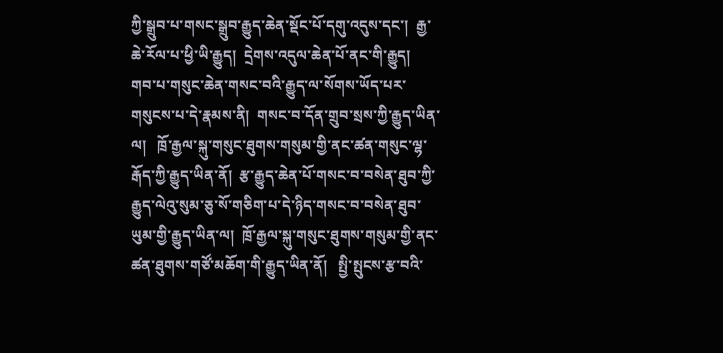ཀྱི་སྒྲུབ་པ་གསང་སྒྲུབ་རྒྱུད་ཆེན་སྡོང་པོ་དགུ་འདུས་དང་།  རྒྱ་ཆེ་རོལ་པ་ཕྱི་ཡི་རྒྱུད།  དྲེགས་འདུལ་ཆེན་པོ་ནང་གི་རྒྱུད།   གབ་པ་གསུང་ཆེན་གསང་བའི་རྒྱུད་ལ་སོགས་ཡོད་པར་གསུངས་པ་དེ་རྣམས་ནི།  གསང་བ་དོན་གྲུབ་སྲས་ཀྱི་རྒྱུད་ཡིན་ལ།   ཁྲོ་རྒྱལ་སྐུ་གསུང་ཐུགས་གསུམ་གྱི་ནང་ཚན་གསུང་ལྷ་རྒོད་ཀྱི་རྒྱུད་ཡིན་ནོ།  རྩ་རྒྱུད་ཆེན་པོ་གསང་བ་བསེན་ཐུབ་ཀྱི་རྒྱུད་ལེའུ་སུམ་ཅུ་སོ་གཅིག་པ་དེ་ཉིད་གསང་བ་བསེན་ཐུབ་ཡུམ་གྱི་རྒྱུད་ཡིན་ལ།  ཁྲོ་རྒྱལ་སྐུ་གསུང་ཐུགས་གསུམ་གྱི་ནང་ཚན་ཐུགས་གཙོ་མཆོག་གི་རྒྱུད་ཡིན་ནོ།   སྤྱི་སྤུངས་རྩ་བའི་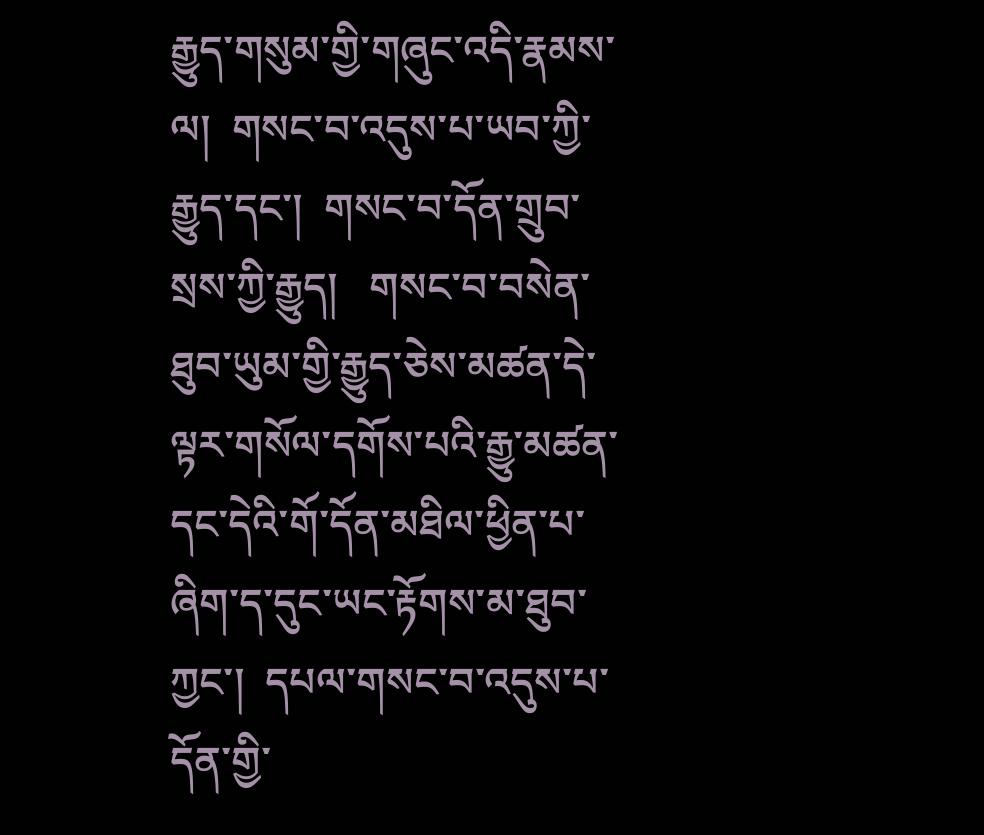རྒྱུད་གསུམ་གྱི་གཞུང་འདི་རྣམས་ལ།  གསང་བ་འདུས་པ་ཡབ་ཀྱི་རྒྱུད་དང་།  གསང་བ་དོན་གྲུབ་སྲས་ཀྱི་རྒྱུད།   གསང་བ་བསེན་ཐུབ་ཡུམ་གྱི་རྒྱུད་ཅེས་མཚན་དེ་ལྟར་གསོལ་དགོས་པའི་རྒྱུ་མཚན་དང་དེའི་གོ་དོན་མཐིལ་ཕྱིན་པ་ཞིག་ད་དུང་ཡང་རྟོགས་མ་ཐུབ་ཀྱང་།  དཔལ་གསང་བ་འདུས་པ་དོན་གྱི་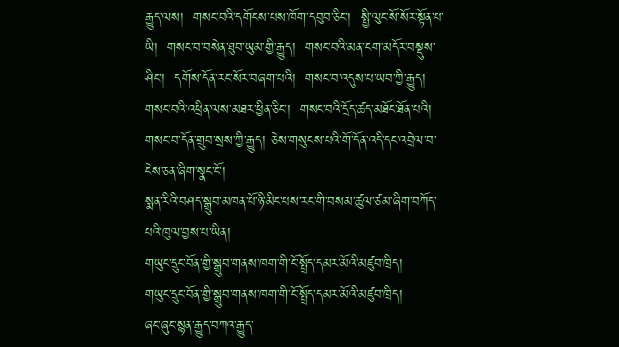རྒྱུད་ལས།  གསང་བའི་དགོངས་པས་ཁོག་དབུབ་ཅིང་།  སྤྱི་ལུང་སོ་སོར་སྟོན་པ་ཡི།  གསང་བ་བསེན་ཐུབ་ཡུམ་གྱི་རྒྱུད།  གསང་བའི་མན་ངག་མདོར་བསྡུས་ཤིང་།  དགོས་དོན་རང་སོར་བཞག་པའི།  གསང་བ་འདུས་པ་ཡབ་ཀྱི་རྒྱུད།   གསང་བའི་འཕྲིན་ལས་མཐར་ཕྱིན་ཅིང་།  གསང་བའི་དྲོད་ཚད་མཐོང་ཐོན་པའི།  གསང་བ་དོན་གྲུབ་སྲས་ཀྱི་རྒྱུད། ཅེས་གསུངས་པའི་གོ་དོན་འདི་དང་འབྲེལ་བ་ངེས་ཅན་ཞིག་སྣང་ངོ་།
སྨན་རིའི་བཤད་སྒྲུབ་མཁན་པོ་ཉི་མིང་པས་རང་གི་བསམ་ཚུལ་ཙམ་ཞིག་བཀོད་པའི་ཁུལ་བྱས་པ་ཡིན།
གཡུང་དྲུང་བོན་གྱི་སྒྲུབ་གནས་ཁག་གི་ངོ་སྤྲོད་དམར་མོའི་མཛུབ་ཁྲིད།
གཡུང་དྲུང་བོན་གྱི་སྒྲུབ་གནས་ཁག་གི་ངོ་སྤྲོད་དམར་མོའི་མཛུབ་ཁྲིད།
ཞང་ཞུང་སྙན་རྒྱུད་བཀའ་རྒྱུད་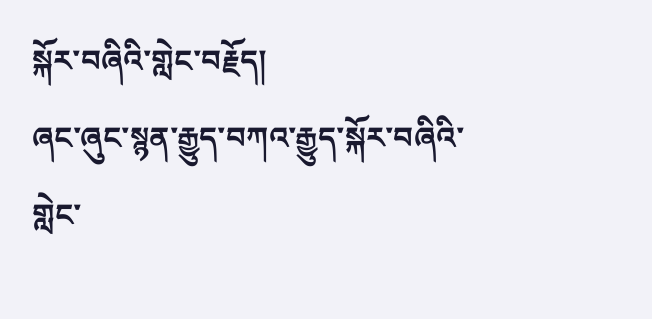སྐོར་བཞིའི་གླེང་བརྗོད།
ཞང་ཞུང་སྙན་རྒྱུད་བཀའ་རྒྱུད་སྐོར་བཞིའི་གླེང་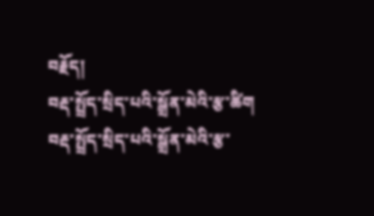བརྗོད།
བརྡ་སྤྲོད་སྲིད་པའི་སྒྲོན་མེའི་རྩ་ཚིག
བརྡ་སྤྲོད་སྲིད་པའི་སྒྲོན་མེའི་རྩ་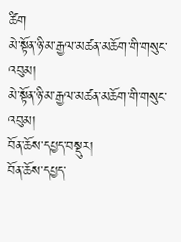ཚིག
མེ་སྟོན་ཉི་མ་རྒྱལ་མཚན་མཆོག་གི་གསུང་འབུམ།
མེ་སྟོན་ཉི་མ་རྒྱལ་མཚན་མཆོག་གི་གསུང་འབུམ།
བོན་ཆོས་དཔྱད་བསྡུར།
བོན་ཆོས་དཔྱད་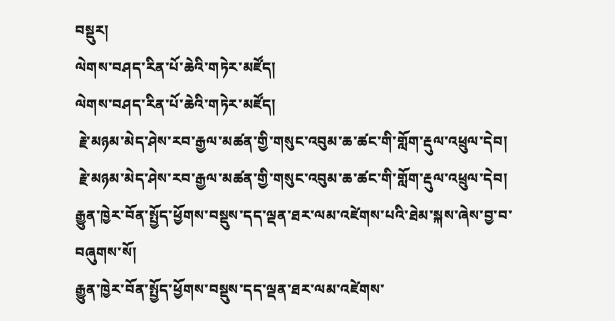བསྡུར།
ལེགས་བཤད་རིན་པོ་ཆེའི་གཏེར་མཛོད།
ལེགས་བཤད་རིན་པོ་ཆེའི་གཏེར་མཛོད།
 རྗེ་མཉམ་མེད་ཤེས་རབ་རྒྱལ་མཚན་གྱི་གསུང་འབུམ་ཆ་ཚང་གི་གློག་རྡུལ་འཕྲུལ་དེབ།
 རྗེ་མཉམ་མེད་ཤེས་རབ་རྒྱལ་མཚན་གྱི་གསུང་འབུམ་ཆ་ཚང་གི་གློག་རྡུལ་འཕྲུལ་དེབ།
རྒྱུན་ཁྱེར་བོན་སྤྱོད་ཕྱོགས་བསྡུས་དད་ལྡན་ཐར་ལམ་འཛེགས་པའི་ཐེམ་སྐས་ཞེས་བྱ་བ་བཞུགས་སོ།
རྒྱུན་ཁྱེར་བོན་སྤྱོད་ཕྱོགས་བསྡུས་དད་ལྡན་ཐར་ལམ་འཛེགས་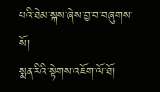པའི་ཐེམ་སྐས་ཞེས་བྱ་བ་བཞུགས་སོ།
སྨན་རིའི་སྟེགས་འཇོག་ལོ་ཐོ།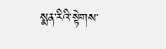སྨན་རིའི་སྟེགས་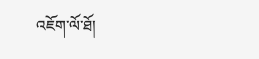འཇོག་ལོ་ཐོ།